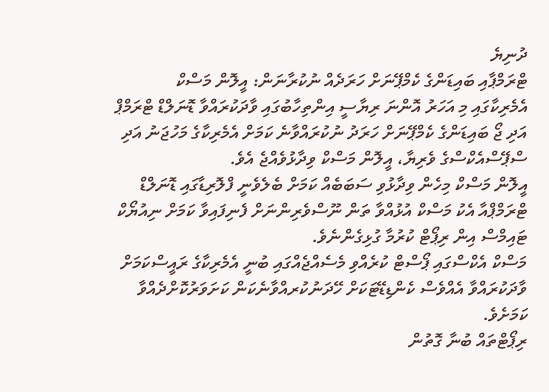ދުނިޔެ
ޓްރަމްޕާއި ބައިޑަންގެ ކެމްޕޭނަށް ހަރަދެއް ނުކުރާނަން: އީލޮން މަސްކް
އެމެރިކާގައި މި އަހަރު އޮންނަ ރިޔާސީ އިންތިހާބުގައި ވާދަކުރައްވާ ޑޮނަލްޑް ޓްރަމްޕް އަދި ޖޯ ބައިޑަންގެ ކެމްޕޭނަށް ހަރަދު ނުކުރައްވާނެ ކަމަށް އެމެރިކާގެ މަހުޖަނު އަދި ސްޕޭސްއެކްސްގެ ވެރިޔާ، އީލޮން މަސްކް ވިދާޅުވެއްޖެ އެވެ.
އީލޮން މަސްކް މިހެން ވިދާޅުވި ސަބަބެއް ކަމަށް ބެލެވެނީ ފްލޮރިޑާގައި ޑޮނަލްޑް ޓްރަމްޕްއާ އެކު މަސްކް އުޅުއްވާ ތަން ނޫސްވެރިންނަށް ފެނިފައިވާ ކަމަށް ނިއުޔޯކް ޓައިމްސް އިން ރިޕޯޓް ކުރުމާ ގުޅިގެންނެވެ.
މަސްކް އެކްސްގައި ޕޯސްޓް ކުރެއްވި މެސެއްޖެއްގައި ބުނީ އެމެރިކާގެ ރައީސްކަމަށް ވާދަކުރައްވާ އެއްވެސް ކެންޑިޑޭޓަކަށް ހޭދަނުކުރއްވާނެކަން ކަށަވަރުކޮށްދެއްވާ ކަމަށެވެ.
ރިޕޯޓްތައް ބުނާ ގޮތުން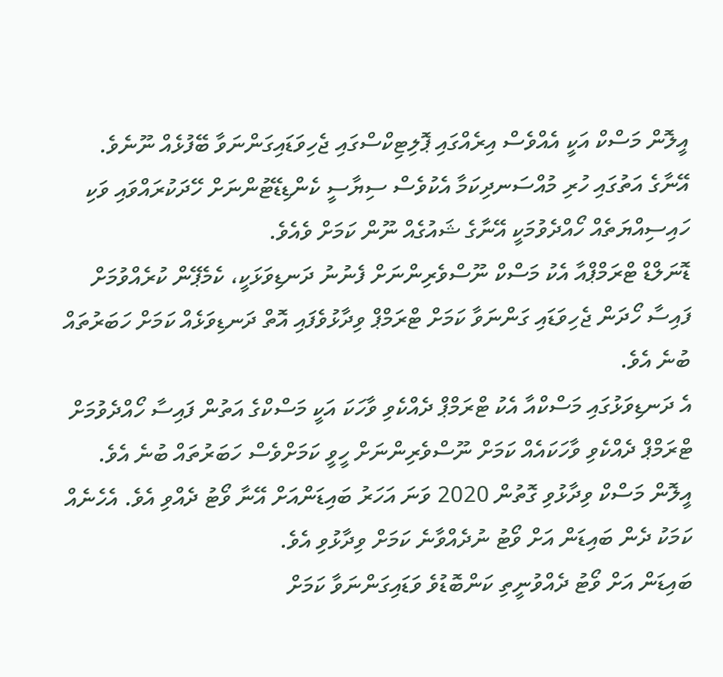އީލޮން މަސްކް އަކީ އެއްވެސް އިރެއްގައި ޕޮލިޓިކްސްގައި ޖެހިވަޑައިގަންނަވާ ބޭފުޅެއް ނޫނެވެ.
އޭނާގެ އަތުގައި ހުރި މުއްސަނދިކަމާ އެކުވެސް ސިޔާސީ ކެންޑިޑޭޓުންނަށް ހޭދަކުރައްވައި ވަކި ހައިސިއްޔަތެއް ހޯއްދެވުމަކީ އޭނާގެ ޝައުގެއް ނޫން ކަމަށް ވެއެވެ.
ޑޮނަލްޑް ޓްރަމްޕްއާ އެކު މަސްކް ނޫސްވެރިންނަށް ފެނުނު ދަނޑިވަޅަކީ، ކެމެޕޭން ކުރެއްވުމަށް ފައިސާ ހޯދަން ޖެހިވަޑައި ގަންނަވާ ކަމަށް ޓްރަމްޕް ވިދާޅުވެފައި އޮތް ދަނޑިވަޅެއް ކަމަށް ހަބަރުތައް ބުނެ އެވެ.
އެ ދަނޑިވަޅުގައި މަސްކްއާ އެކު ޓްރަމްޕް ދެއްކެވި ވާހަކަ އަކީ މަސްކްގެ އަތުން ފައިސާ ހޯއްދެވުމަށް ޓްރަމްޕް ދެއްކެވި ވާހަކައެއް ކަމަށް ނޫސްވެރިންނަށް ހީވީ ކަމަށްވެސް ހަބަރުތައް ބުނެ އެވެ.
އީލޮން މަސްކް ވިދާޅުވި ގޮތުން 2020 ވަނަ އަހަރު ބައިޑަންއަށް އޭނާ ވޯޓު ދެއްވި އެވެ. އެހެނެއް ކަމަކު ދެން ބައިޑަން އަށް ވޯޓު ނުދެއްވާނެ ކަމަށް ވިދާޅުވި އެވެ.
ބައިޑަން އަށް ވޯޓު ދެއްވުނީތި ކަންބޮޑުވެ ވަޑައިގަންނަވާ ކަމަށް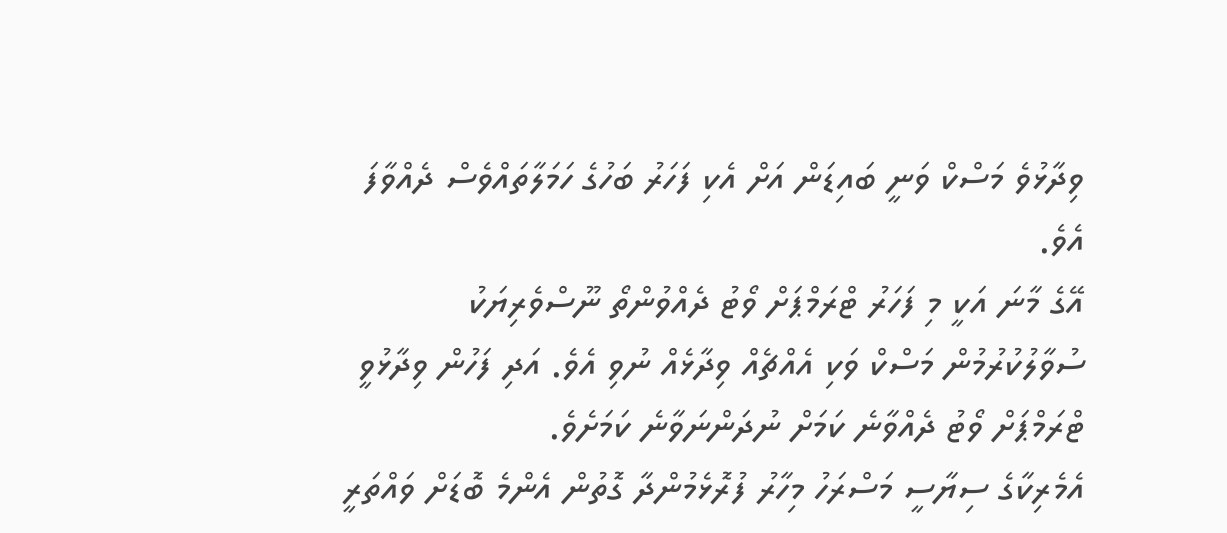ވިދާޅުވެ މަސްކް ވަނީ ބައިޑަން އަށް އެކި ފަހަރު ބަހުގެ ހަމަލާތައްވެސް ދެއްވާފަ އެވެ.
އޭގެ މާނަ އަކީ މި ފަހަރު ޓްރަމްޕަށް ވޯޓު ދެއްވުންތޯ ނޫސްވެރިޔަކު ސުވާލުކުރުމުން މަސްކް ވަކި އެއްޗެއް ވިދާޅެއް ނުވި އެވެ. އަދި ފަހުން ވިދާޅުވީ ޓްރަމްޕަށް ވޯޓު ދެއްވާނެ ކަމަށް ނުދަންނަވާނެ ކަމަށެވެ.
އެމެރިކާގެ ސިޔާސީ މަސްރަހު މިހާރު ފުރޮޅެމުންދާ ގޮތުން އެންމެ ބޮޑަށް ވައްތަރީ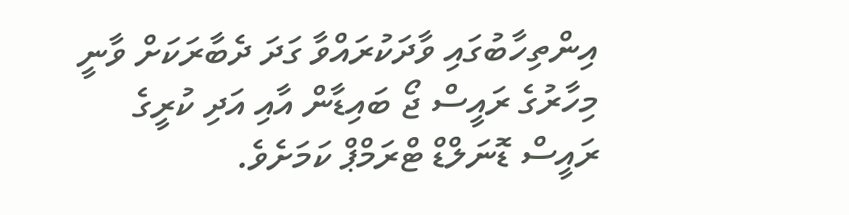އިންތިހާބުގައި ވާދަކުރައްވާ ގަދަ ދެބާރަކަށް ވާނީ މިހާރުގެ ރައީސް ޖޯ ބައިޑާން އާއި އަދި ކުރީގެ ރައީސް ޑޮނަލްޑް ޓްރަމްޕް ކަމަށެވެ.